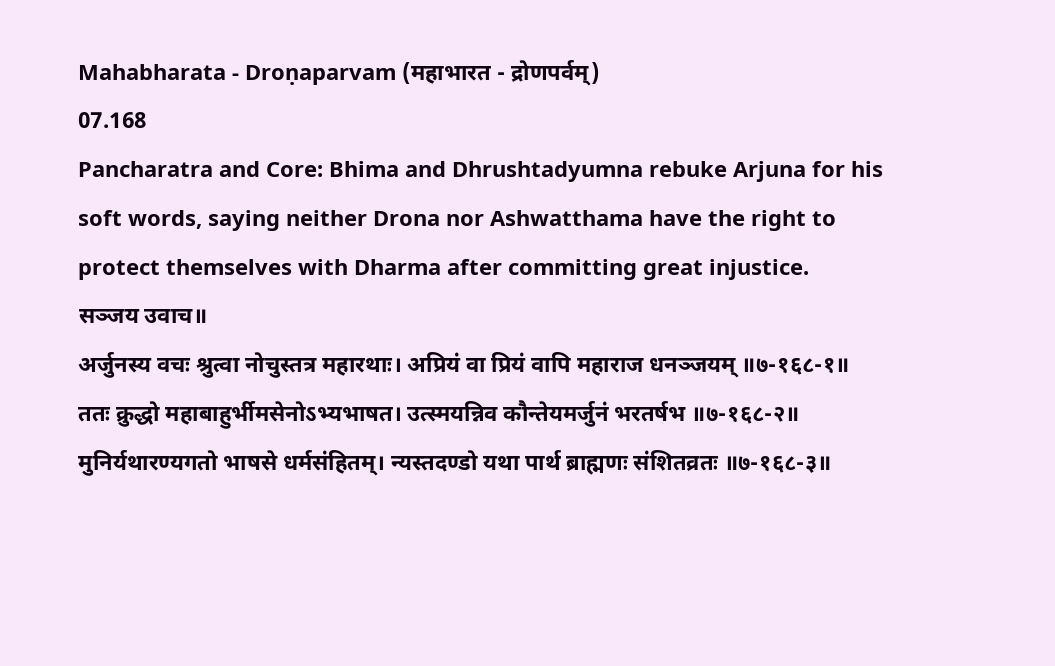Mahabharata - Droṇaparvam (महाभारत - द्रोणपर्वम्)
07.168
Pancharatra and Core: Bhima and Dhrushtadyumna rebuke Arjuna for his soft words, saying neither Drona nor Ashwatthama have the right to protect themselves with Dharma after committing great injustice.
सञ्जय उवाच॥
अर्जुनस्य वचः श्रुत्वा नोचुस्तत्र महारथाः। अप्रियं वा प्रियं वापि महाराज धनञ्जयम् ॥७-१६८-१॥
ततः क्रुद्धो महाबाहुर्भीमसेनोऽभ्यभाषत। उत्स्मयन्निव कौन्तेयमर्जुनं भरतर्षभ ॥७-१६८-२॥
मुनिर्यथारण्यगतो भाषसे धर्मसंहितम्। न्यस्तदण्डो यथा पार्थ ब्राह्मणः संशितव्रतः ॥७-१६८-३॥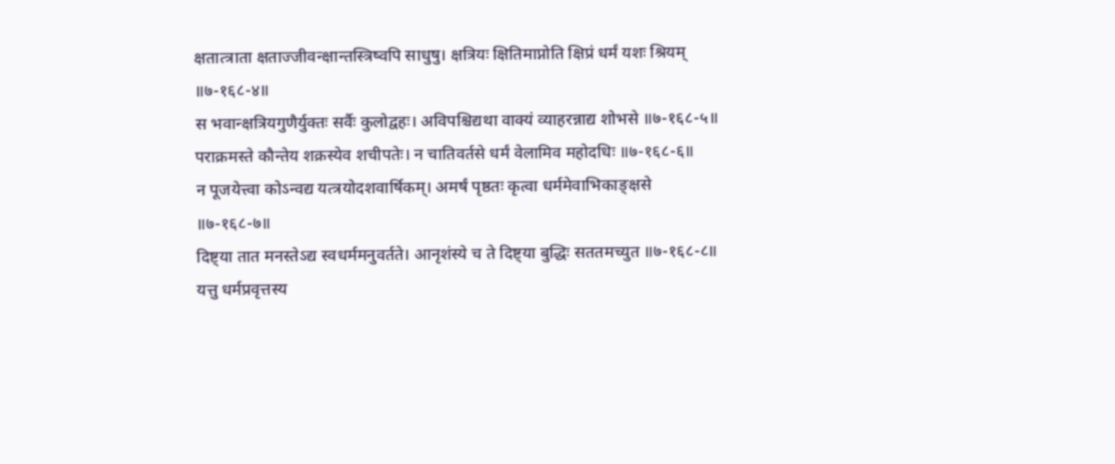क्षतात्त्राता क्षताज्जीवन्क्षान्तस्त्रिष्वपि साधुषु। क्षत्रियः क्षितिमाप्नोति क्षिप्रं धर्मं यशः श्रियम् ॥७-१६८-४॥
स भवान्क्षत्रियगुणैर्युक्तः सर्वैः कुलोद्वहः। अविपश्चिद्यथा वाक्यं व्याहरन्नाद्य शोभसे ॥७-१६८-५॥
पराक्रमस्ते कौन्तेय शक्रस्येव शचीपतेः। न चातिवर्तसे धर्मं वेलामिव महोदधिः ॥७-१६८-६॥
न पूजयेत्त्वा कोऽन्वद्य यत्त्रयोदशवार्षिकम्। अमर्षं पृष्ठतः कृत्वा धर्ममेवाभिकाङ्क्षसे ॥७-१६८-७॥
दिष्ट्या तात मनस्तेऽद्य स्वधर्ममनुवर्तते। आनृशंस्ये च ते दिष्ट्या बुद्धिः सततमच्युत ॥७-१६८-८॥
यत्तु धर्मप्रवृत्तस्य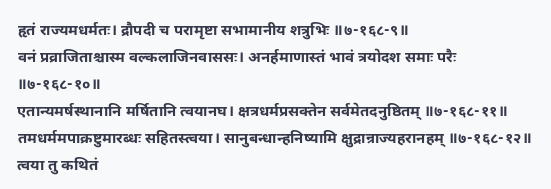हृतं राज्यमधर्मतः। द्रौपदी च परामृष्टा सभामानीय शत्रुभिः ॥७-१६८-९॥
वनं प्रव्राजिताश्चास्म वल्कलाजिनवाससः। अनर्हमाणास्तं भावं त्रयोदश समाः परैः ॥७-१६८-१०॥
एतान्यमर्षस्थानानि मर्षितानि त्वयानघ। क्षत्रधर्मप्रसक्तेन सर्वमेतदनुष्ठितम् ॥७-१६८-११॥
तमधर्ममपाक्रष्टुमारब्धः सहितस्त्वया। सानुबन्धान्हनिष्यामि क्षुद्रान्राज्यहरानहम् ॥७-१६८-१२॥
त्वया तु कथितं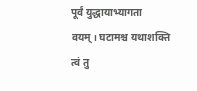पूर्वं युद्धायाभ्यागता वयम्। घटामश्च यथाशक्ति त्वं तु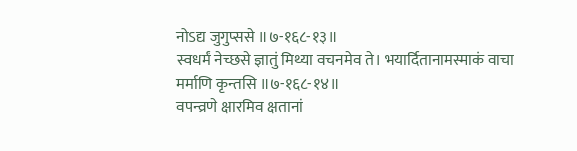नोऽद्य जुगुप्ससे ॥७-१६८-१३॥
स्वधर्मं नेच्छसे ज्ञातुं मिथ्या वचनमेव ते। भयार्दितानामस्माकं वाचा मर्माणि कृन्तसि ॥७-१६८-१४॥
वपन्व्रणे क्षारमिव क्षतानां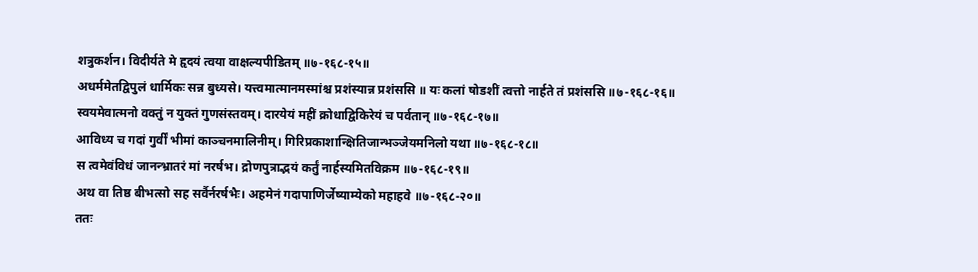शत्रुकर्शन। विदीर्यते मे हृदयं त्वया वाक्षल्यपीडितम् ॥७-१६८-१५॥
अधर्ममेतद्विपुलं धार्मिकः सन्न बुध्यसे। यत्त्वमात्मानमस्मांश्च प्रशंस्यान्न प्रशंससि ॥ यः कलां षोडशीं त्वत्तो नार्हते तं प्रशंससि ॥७-१६८-१६॥
स्वयमेवात्मनो वक्तुं न युक्तं गुणसंस्तवम्। दारयेयं महीं क्रोधाद्विकिरेयं च पर्वतान् ॥७-१६८-१७॥
आविध्य च गदां गुर्वीं भीमां काञ्चनमालिनीम्। गिरिप्रकाशान्क्षितिजान्भञ्जेयमनिलो यथा ॥७-१६८-१८॥
स त्वमेवंविधं जानन्भ्रातरं मां नरर्षभ। द्रोणपुत्राद्भयं कर्तुं नार्हस्यमितविक्रम ॥७-१६८-१९॥
अथ वा तिष्ठ बीभत्सो सह सर्वैर्नरर्षभैः। अहमेनं गदापाणिर्जेष्याम्येको महाहवे ॥७-१६८-२०॥
ततः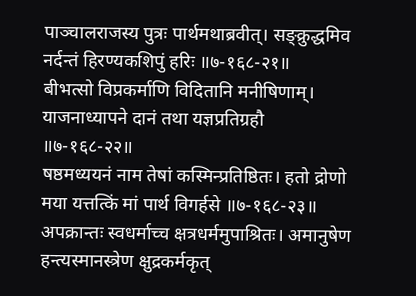पाञ्चालराजस्य पुत्रः पार्थमथाब्रवीत्। सङ्क्रुद्धमिव नर्दन्तं हिरण्यकशिपुं हरिः ॥७-१६८-२१॥
बीभत्सो विप्रकर्माणि विदितानि मनीषिणाम्। याजनाध्यापने दानं तथा यज्ञप्रतिग्रहौ ॥७-१६८-२२॥
षष्ठमध्ययनं नाम तेषां कस्मिन्प्रतिष्ठितः। हतो द्रोणो मया यत्तत्किं मां पार्थ विगर्हसे ॥७-१६८-२३॥
अपक्रान्तः स्वधर्माच्च क्षत्रधर्ममुपाश्रितः। अमानुषेण हन्त्यस्मानस्त्रेण क्षुद्रकर्मकृत्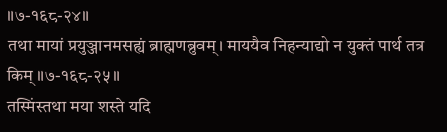॥७-१६८-२४॥
तथा मायां प्रयुञ्जानमसह्यं ब्राह्मणब्रुवम्। माययैव निहन्याद्यो न युक्तं पार्थ तत्र किम् ॥७-१६८-२५॥
तस्मिंस्तथा मया शस्ते यदि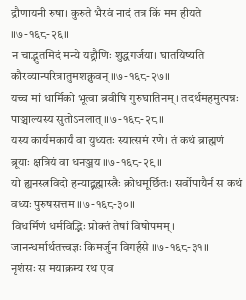द्रौणायनी रुषा। कुरुते भैरवं नादं तत्र किं मम हीयते ॥७-१६८-२६॥
न चाद्भुतमिदं मन्ये यद्द्रौणिः शुद्धगर्जया। घातयिष्यति कौरव्यान्परित्रातुमशक्नुवन् ॥७-१६८-२७॥
यच्च मां धार्मिको भूत्वा ब्रवीषि गुरुघातिनम्। तदर्थमहमुत्पन्नः पाञ्चाल्यस्य सुतोऽनलात् ॥७-१६८-२८॥
यस्य कार्यमकार्यं वा युध्यतः स्यात्समं रणे। तं कथं ब्राह्मणं ब्रूयाः क्षत्रियं वा धनञ्जय ॥७-१६८-२९॥
यो ह्यनस्त्रविदो हन्याद्ब्रह्मास्त्रैः क्रोधमूर्छितः। सर्वोपायैर्न स कथं वध्यः पुरुषसत्तम ॥७-१६८-३०॥
विधर्मिणं धर्मविद्भिः प्रोक्तं तेषां विषोपमम्। जानन्धर्मार्थतत्त्वज्ञः किमर्जुन विगर्हसे ॥७-१६८-३१॥
नृशंसः स मयाक्रम्य रथ एव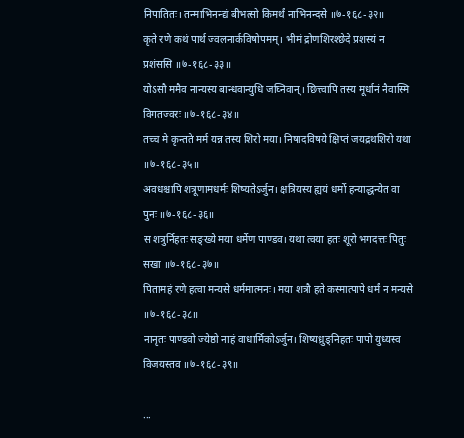निपातितः। तन्माभिनन्द्यं बीभत्सो किमर्थं नाभिनन्दसे ॥७-१६८-३२॥
कृते रणे कथं पार्थ ज्वलनार्कविषोपमम्। भीमं द्रोणशिरश्छेदे प्रशस्यं न प्रशंससि ॥७-१६८-३३॥
योऽसौ ममैव नान्यस्य बान्धवान्युधि जघ्निवान्। छित्त्वापि तस्य मूर्धानं नैवास्मि विगतज्वरः ॥७-१६८-३४॥
तच्च मे कृन्तते मर्म यन्न तस्य शिरो मया। निषादविषये क्षिप्तं जयद्रथशिरो यथा ॥७-१६८-३५॥
अवधश्चापि शत्रूणामधर्मः शिष्यतेऽर्जुन। क्षत्रियस्य ह्ययं धर्मो हन्याद्धन्येत वा पुनः ॥७-१६८-३६॥
स शत्रुर्निहतः सङ्ख्ये मया धर्मेण पाण्डव। यथा त्वया हतः शूरो भगदत्तः पितुः सखा ॥७-१६८-३७॥
पितामहं रणे हत्वा मन्यसे धर्ममात्मनः। मया शत्रौ हते कस्मात्पापे धर्मं न मन्यसे ॥७-१६८-३८॥
नानृतः पाण्डवो ज्येष्ठो नाहं वाधार्मिकोऽर्जुन। शिष्यध्रुङ्निहतः पापो युध्यस्व विजयस्तव ॥७-१६८-३९॥

...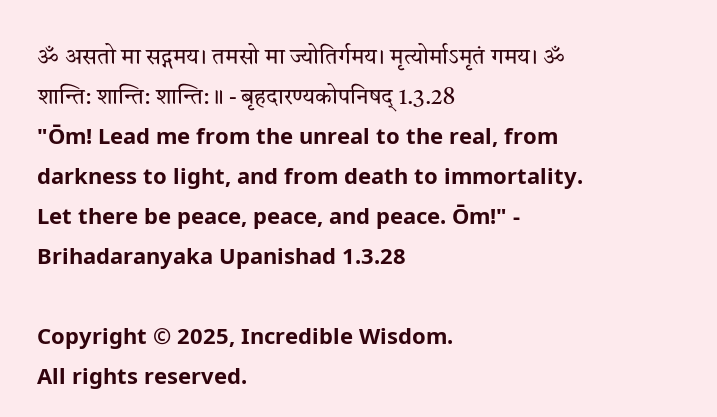ॐ असतो मा सद्गमय। तमसो मा ज्योतिर्गमय। मृत्योर्माऽमृतं गमय। ॐ शान्ति: शान्ति: शान्ति: ॥ - बृहदारण्यकोपनिषद् 1.3.28
"Ōm! Lead me from the unreal to the real, from darkness to light, and from death to immortality. Let there be peace, peace, and peace. Ōm!" - Brihadaranyaka Upanishad 1.3.28

Copyright © 2025, Incredible Wisdom.
All rights reserved.